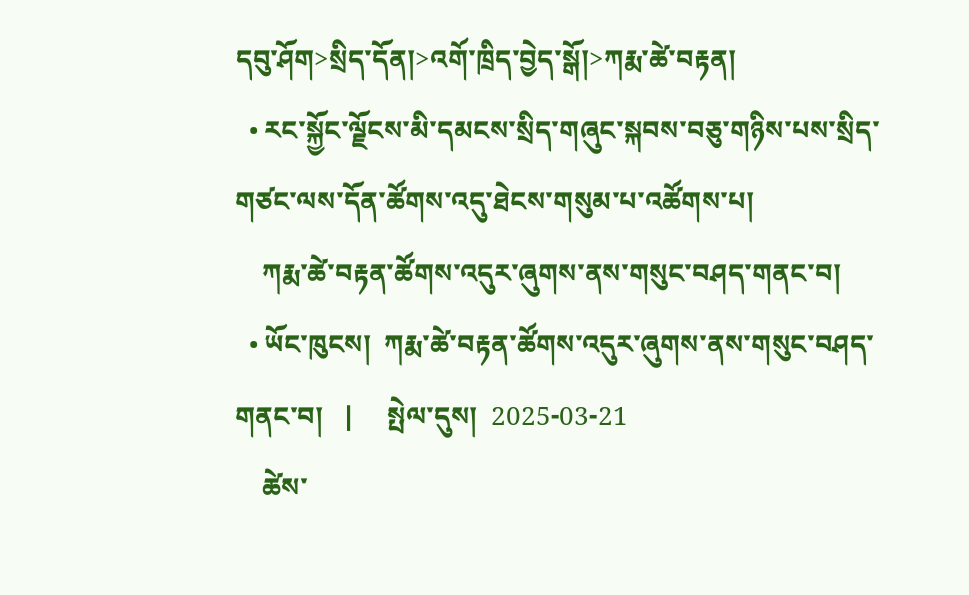དབུ་ཤོག>སྲིད་དོན།>འགོ་ཁྲིད་བྱེད་སྒོ།>ཀརྨ་ཚེ་བརྟན།
  • རང་སྐྱོང་ལྗོངས་མི་དམངས་སྲིད་གཞུང་སྐབས་བཅུ་གཉིས་པས་སྲིད་གཙང་ལས་དོན་ཚོགས་འདུ་ཐེངས་གསུམ་པ་འཚོགས་པ།
    ཀརྨ་ཚེ་བརྟན་ཚོགས་འདུར་ཞུགས་ནས་གསུང་བཤད་གནང་བ།
  • ཡོང་ཁུངས།  ཀརྨ་ཚེ་བརྟན་ཚོགས་འདུར་ཞུགས་ནས་གསུང་བཤད་གནང་བ།   |     སྤེལ་དུས།  2025-03-21
    ཚེས་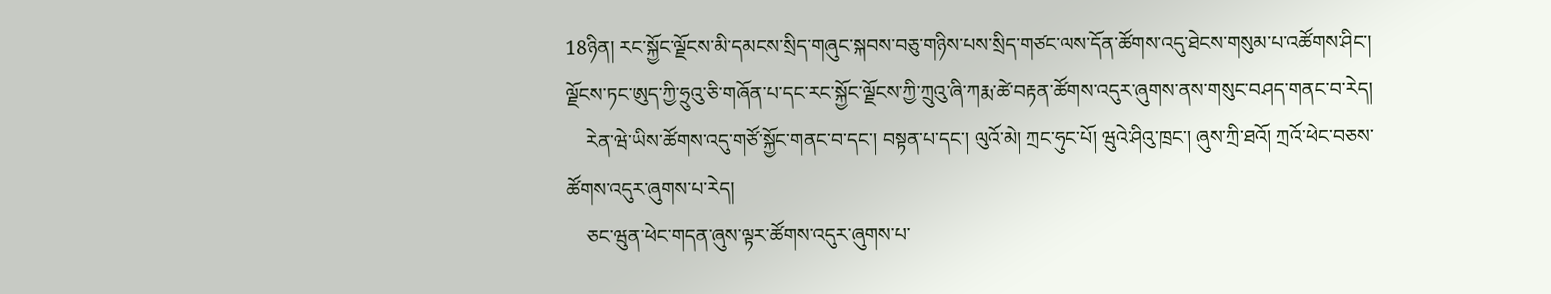18ཉིན། རང་སྐྱོང་ལྗོངས་མི་དམངས་སྲིད་གཞུང་སྐབས་བཅུ་གཉིས་པས་སྲིད་གཙང་ལས་དོན་ཚོགས་འདུ་ཐེངས་གསུམ་པ་འཚོགས་ཤིང་། ལྗོངས་ཏང་ཨུད་ཀྱི་ཧྲུའུ་ཅི་གཞོན་པ་དང་རང་སྐྱོང་ལྗོངས་ཀྱི་ཀྲུའུ་ཞི་ཀརྨ་ཚེ་བརྟན་ཚོགས་འདུར་ཞུགས་ནས་གསུང་བཤད་གནང་བ་རེད།
    རེན་ཝེ་ཡིས་ཚོགས་འདུ་གཙོ་སྐྱོང་གནང་བ་དང་། བསྟན་པ་དང་། ལུའོ་མེ། ཀྲང་ཧུང་པོ། ཝུའེ་ཤིའུ་ཁྲང་། ཞུས་ཀྲི་ཐའོ། ཀྲའོ་ཕེང་བཅས་ཚོགས་འདུར་ཞུགས་པ་རེད།
    ཅང་ཝུན་ཕེང་གདན་ཞུས་ལྟར་ཚོགས་འདུར་ཞུགས་པ་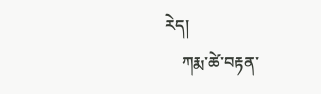རེད།
    ཀརྨ་ཚེ་བརྟན་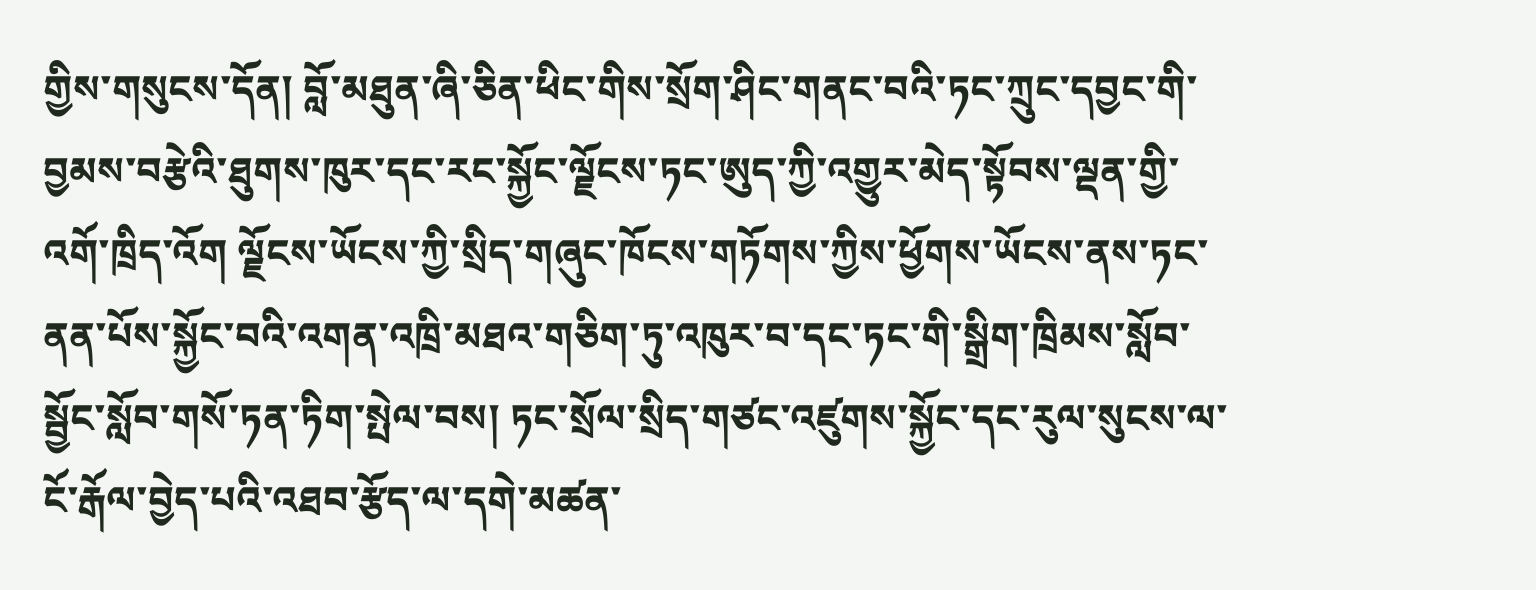གྱིས་གསུངས་དོན། བློ་མཐུན་ཞི་ཅིན་ཕིང་གིས་སྲོག་ཤིང་གནང་བའི་ཏང་ཀྲུང་དབྱང་གི་བྱམས་བརྩེའི་ཐུགས་ཁུར་དང་རང་སྐྱོང་ལྗོངས་ཏང་ཨུད་ཀྱི་འགྱུར་མེད་སྟོབས་ལྡན་གྱི་འགོ་ཁྲིད་འོག ལྗོངས་ཡོངས་ཀྱི་སྲིད་གཞུང་ཁོངས་གཏོགས་ཀྱིས་ཕྱོགས་ཡོངས་ནས་ཏང་ནན་པོས་སྐྱོང་བའི་འགན་འཁྲི་མཐའ་གཅིག་ཏུ་འཁུར་བ་དང་ཏང་གི་སྒྲིག་ཁྲིམས་སློབ་སྦྱོང་སློབ་གསོ་ཏན་ཏིག་སྤེལ་བས། ཏང་སྲོལ་སྲིད་གཙང་འཛུགས་སྐྱོང་དང་རུལ་སུངས་ལ་ངོ་རྒོལ་བྱེད་པའི་འཐབ་རྩོད་ལ་དགེ་མཚན་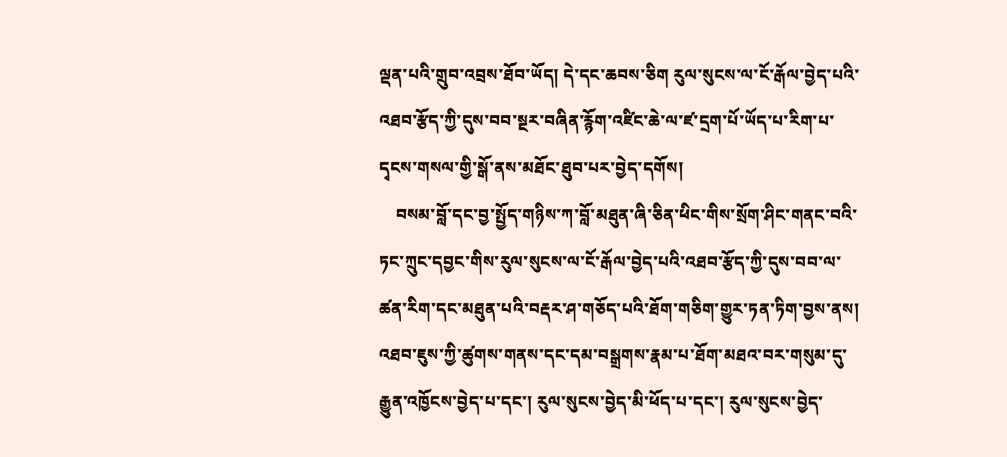ལྡན་པའི་གྲུབ་འབྲས་ཐོབ་ཡོད། དེ་དང་ཆབས་ཅིག རུལ་སུངས་ལ་ངོ་རྒོལ་བྱེད་པའི་འཐབ་རྩོད་ཀྱི་དུས་བབ་སྔར་བཞིན་རྙོག་འཛིང་ཆེ་ལ་ཛ་དྲག་པོ་ཡོད་པ་རིག་པ་དྭངས་གསལ་གྱི་སྒོ་ནས་མཐོང་ཐུབ་པར་བྱེད་དགོས།
    བསམ་བློ་དང་བྱ་སྤྱོད་གཉིས་ཀ་བློ་མཐུན་ཞི་ཅིན་ཕིང་གིས་སྲོག་ཤིང་གནང་བའི་ཏང་ཀྲུང་དབྱང་གིས་རུལ་སུངས་ལ་ངོ་རྒོལ་བྱེད་པའི་འཐབ་རྩོད་ཀྱི་དུས་བབ་ལ་ཚན་རིག་དང་མཐུན་པའི་བརྡར་ཤ་གཅོད་པའི་ཐོག་གཅིག་གྱུར་ཏན་ཏིག་བྱས་ནས། འཐབ་ཇུས་ཀྱི་ཚུགས་གནས་དང་དམ་བསྒྲགས་རྣམ་པ་ཐོག་མཐའ་བར་གསུམ་དུ་རྒྱུན་འཁྱོངས་བྱེད་པ་དང་། རུལ་སུངས་བྱེད་མི་ཕོད་པ་དང་། རུལ་སུངས་བྱེད་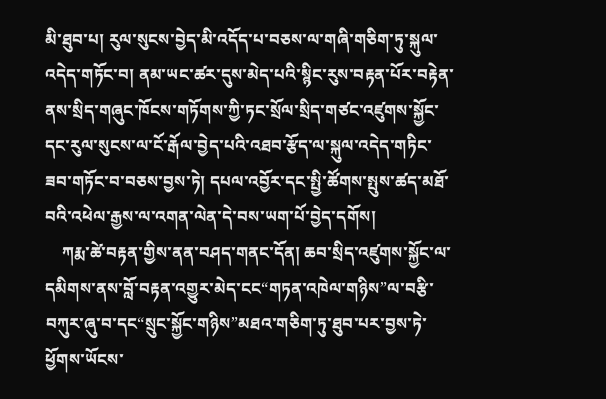མི་ཐུབ་པ། རུལ་སུངས་བྱེད་མི་འདོད་པ་བཅས་ལ་གཞི་གཅིག་ཏུ་སྐུལ་འདེད་གཏོང་བ། ནམ་ཡང་ཚར་དུས་མེད་པའི་སྙིང་རུས་བརྟན་པོར་བརྟེན་ནས་སྲིད་གཞུང་ཁོངས་གཏོགས་ཀྱི་ཏང་སྲོལ་སྲིད་གཙང་འཛུགས་སྐྱོང་དང་རུལ་སུངས་ལ་ངོ་རྒོལ་བྱེད་པའི་འཐབ་རྩོད་ལ་སྐུལ་འདེད་གཏིང་ཟབ་གཏོང་བ་བཅས་བྱས་ཏེ། དཔལ་འབྱོར་དང་སྤྱི་ཚོགས་སྤུས་ཚད་མཐོ་བའི་འཕེལ་རྒྱས་ལ་འགན་ལེན་དེ་བས་ཡག་པོ་བྱེད་དགོས།
    ཀརྨ་ཚེ་བརྟན་གྱིས་ནན་བཤད་གནང་དོན། ཆབ་སྲིད་འཛུགས་སྐྱོང་ལ་དམིགས་ནས་བློ་བརྟན་འགྱུར་མེད་ངང“གཏན་འཁེལ་གཉིས”ལ་བརྩི་བཀུར་ཞུ་བ་དང“སྲུང་སྐྱོང་གཉིས”མཐའ་གཅིག་ཏུ་ཐུབ་པར་བྱས་ཏེ་ཕྱོགས་ཡོངས་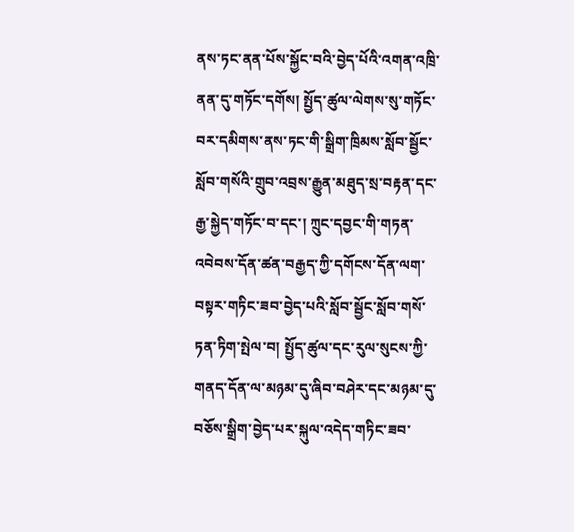ནས་ཏང་ནན་པོས་སྐྱོང་བའི་བྱེད་པོའི་འགན་འཁྲི་ནན་དུ་གཏོང་དགོས། སྤྱོད་ཚུལ་ལེགས་སུ་གཏོང་བར་དམིགས་ནས་ཏང་གི་སྒྲིག་ཁྲིམས་སློབ་སྦྱོང་སློབ་གསོའི་གྲུབ་འབྲས་རྒྱུན་མཐུད་སྲ་བརྟན་དང་རྒྱ་སྐྱེད་གཏོང་བ་དང་། ཀྲུང་དབྱང་གི་གཏན་འབེབས་དོན་ཚན་བརྒྱད་ཀྱི་དགོངས་དོན་ལག་བསྟར་གཏིང་ཟབ་བྱེད་པའི་སློབ་སྦྱོང་སློབ་གསོ་ཏན་ཏིག་སྤེལ་བ། སྤྱོད་ཚུལ་དང་རུལ་སུངས་ཀྱི་གནད་དོན་ལ་མཉམ་དུ་ཞིབ་བཤེར་དང་མཉམ་དུ་བཅོས་སྒྲིག་བྱེད་པར་སྐུལ་འདེད་གཏིང་ཟབ་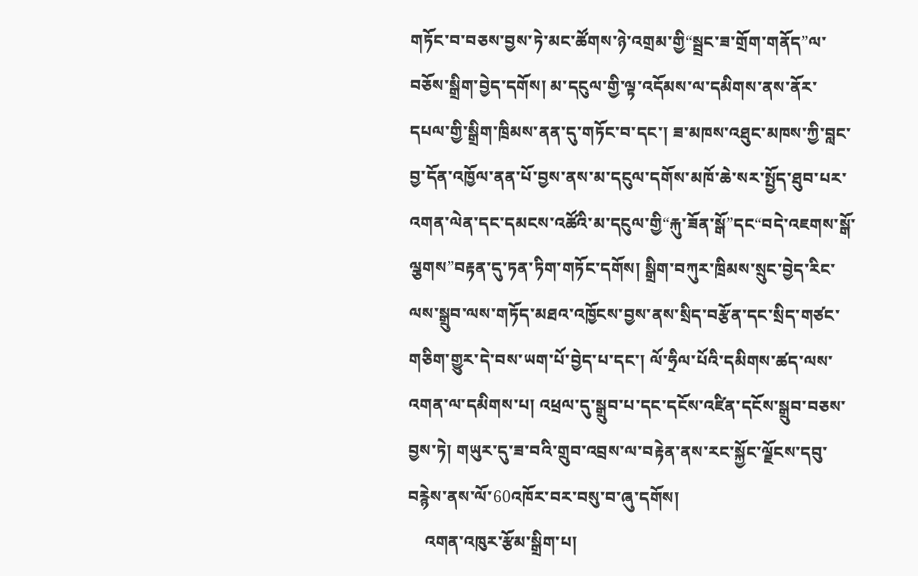གཏོང་བ་བཅས་བྱས་ཏེ་མང་ཚོགས་ཉེ་འགྲམ་གྱི“སྦྲང་ཟ་གྲོག་གནོད”ལ་བཅོས་སྒྲིག་བྱེད་དགོས། མ་དངུལ་གྱི་ལྟ་འདོམས་ལ་དམིགས་ནས་ནོར་དཔལ་གྱི་སྒྲིག་ཁྲིམས་ནན་དུ་གཏོང་བ་དང་། ཟ་མཁས་འཐུང་མཁས་ཀྱི་བླང་བྱ་དོན་འཁྱོལ་ནན་པོ་བྱས་ནས་མ་དངུལ་དགོས་མཁོ་ཆེ་སར་སྤྱོད་ཐུབ་པར་འགན་ལེན་དང་དམངས་འཚོའི་མ་དངུལ་གྱི“རྐུ་ཟོན་སྒོ”དང“བདེ་འཇགས་སྒོ་ལྕགས”བརྟན་དུ་ཏན་ཏིག་གཏོང་དགོས། སྒྲིག་བཀུར་ཁྲིམས་སྲུང་བྱེད་རིང་ལས་སྒྲུབ་ལས་གཏོད་མཐའ་འཁྱོངས་བྱས་ནས་སྲིད་བརྩོན་དང་སྲིད་གཙང་གཅིག་གྱུར་དེ་བས་ཡག་པོ་བྱེད་པ་དང་། ལོ་ཧྲིལ་པོའི་དམིགས་ཚད་ལས་འགན་ལ་དམིགས་པ། འཕྲལ་དུ་སྒྲུབ་པ་དང་དངོས་འཛིན་དངོས་སྒྲུབ་བཅས་བྱས་ཏེ། གཡུར་དུ་ཟ་བའི་གྲུབ་འབྲས་ལ་བརྟེན་ནས་རང་སྐྱོང་ལྗོངས་དབུ་བརྙེས་ནས་ལོ་60འཁོར་བར་བསུ་བ་ཞུ་དགོས།
    འགན་འཁུར་རྩོམ་སྒྲིག་པ།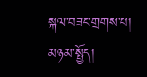སྐལ་བཟང་གྲགས་པ།
མཉམ་སྤྱོད།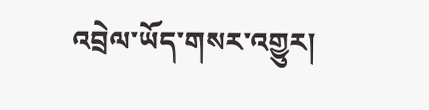འབྲེལ་ཡོད་གསར་འགྱུར།